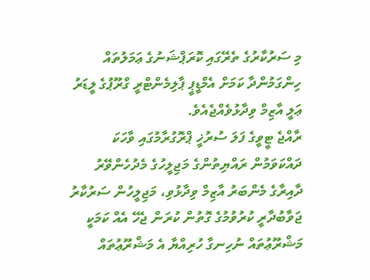މި ސަރުކާރުގެ ތެރޭގައި ކޮރަޕްޝަނުގެ ޢަމަލުތައް ހިންގަމުންދާ ކަމަށް އެމްޑީޕީ ޕާލިމެންޓްރީ ގްރޫޕުގެ ލީޑަރު ޢަލީ އާޒިމް ވިދާޅުވެއްޖެއެވެ.
ރާއްޖެ ޓީވީގެ ފަލަ ސުރުޚީ ޕްރޮގުރާމުގައި ވާހަކަ ދައްކަވަމުން ރައްޔިތުންގެ މަޖިލީހުގެ މެދުހެންވޭރު ދާއިރާގެ މެންބަރު އާޒިމް ވިދާޅުވި، މަޖިލީހުން ސަރުކާރު ޖަވާބުދާރީ ކުރުވުމުގެ ގޮތުން ކުރަން ޖެހޭ އެއް ކަމަކީ މަޝްރޫޢުތައް ނުހިނގާ ހުރިއްޔާ އެ މަޝްރޫޢުތައް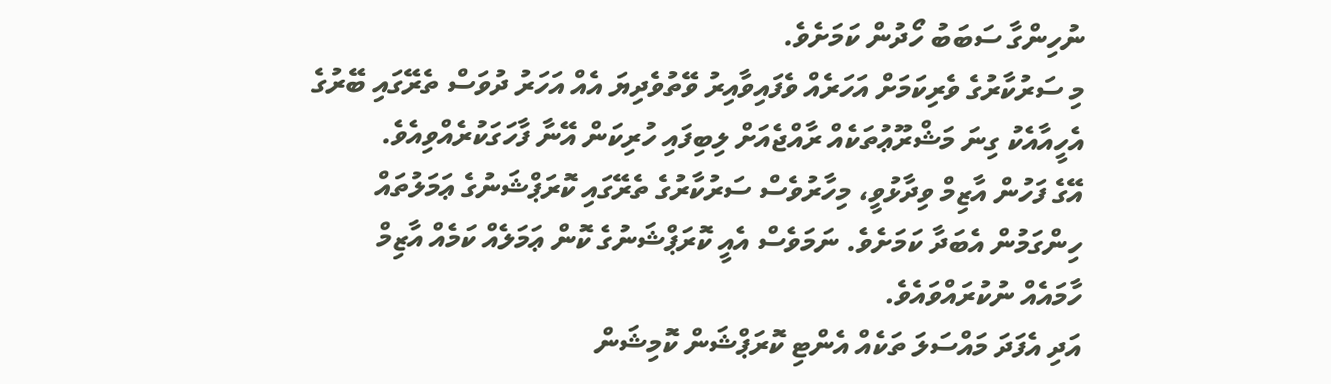ނުހިންގާ ސަބަބު ހޯދުން ކަމަށެވެ.
މި ސަރުކާރުގެ ވެރިކަމަށް އަހަރެއް ވެފައިވާއިރު ވޭތުވެދިޔަ އެއް އަހަރު ދުވަސް ތެރޭގައި ބޭރުގެ އެހީއާއެކު ގިނަ މަޝްރޫޢުތަކެއް ރާއްޖެއަށް ލިބިފައި ހުރިކަން އޭނާ ފާހަގަކުރެއްވިއެވެ.
އޭގެ ފަހުން އާޒިމް ވިދާޅުވީ، މިހާރުވެސް ސަރުކާރުގެ ތެރޭގައި ކޮރަޕްޝަނުގެ ޢަމަލުތައް ހިންގަމުން އެބަދާ ކަމަށެވެ. ނަމަވެސް އެއީ ކޮރަޕްޝަނުގެ ކޮން ޢަމަލެއް ކަމެއް އާޒިމް ހާމައެއް ނުކުރައްވައެވެ.
އަދި އެފަދަ މައްސަލަ ތަކެއް އެންޓި ކޮރަޕްޝަން ކޮމިޝަން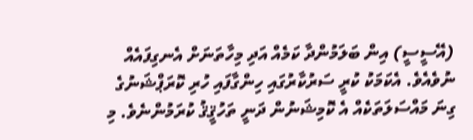(އޭސީސީ) އިން ބަލަމުންދާ ކަމެއް އަދި މިހާތަނަށް އެނގިފައެއް ނުވެއެވެ. އެކަމަކު ކުރީ ސަރުކާރުގައި ހިންގާފައި ހުރި ކޮރަޕްޝަނުގެ ގިނަ މައްސަލަތަކެއް އެ ކޮމިޝަނުން ދަނީ ތަހުޤީޤު ކުރަމުންނެވެ. މި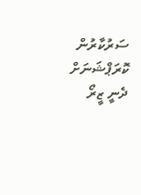ސަރުކާރުން ކޮރަޕްޝަނަށް ދެނީ ޒީރޯ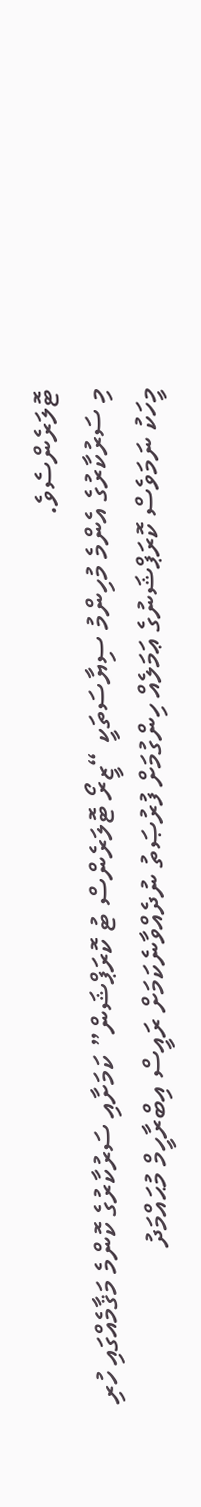ޓޮލަރެންސެވެ.
މި ސަރުކާރުގެ އެންމެ މުހިންމު ސިޔާސަތަކީ “ޒީރޯ ޓޮލަރެންސް ޓު ކޮރަޕްޝަން” ކަމަށާއި ސަރުކާރުގެ ކޮންމެ މަޤާމެއްގައި ހުރި މީހަކު ނަމަވެސް ކޮރަޕްޝަނުގެ ޢަމަލެއް ހިންގުމަށް ފުރުޞަތު ނުދެއްވާނެކަމަށް ރައީސް އިބްރާހީމް މުޙައްމަދު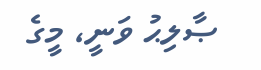ޞާލިޙު ވަނީ، މީގެ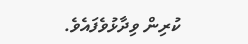ކުރިން ވިދާޅުވެފައެވެ.